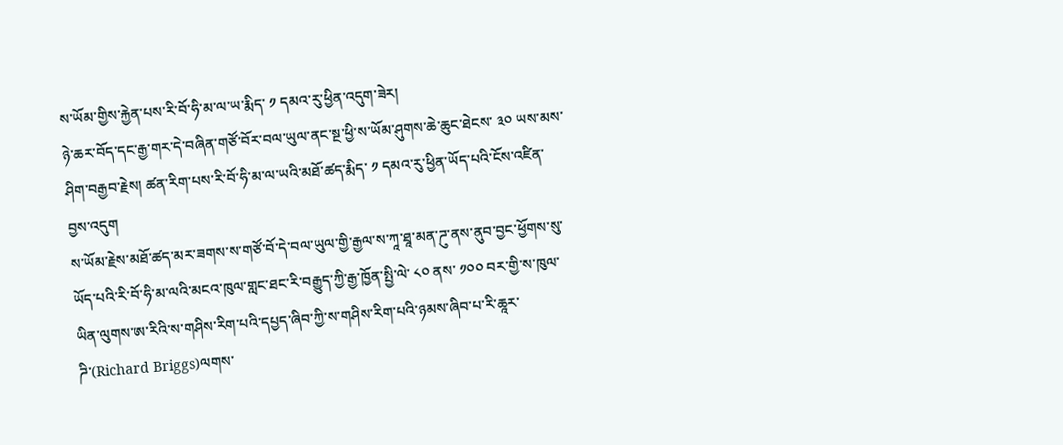ས་ཡོམ་གྱིས་རྐྱེན་པས་རི་བོ་ཧི་མ་ལ་ཡ་རྨིད་ ༡ དམའ་རུ་ཕྱིན་འདུག་ཟེར།
ཉེ་ཆར་བོད་དང་རྒྱ་གར་དེ་བཞིན་གཙོ་བོར་བལ་ཡུལ་ནང་སྔ་ཕྱི་ས་ཡོམ་ཤུགས་ཆེ་ཆུང་ཐེངས་ ༣༠ ཡས་མས་ཤིག་བརྒྱབ་རྗེས། ཚན་རིག་པས་རི་བོ་ཧི་མ་ལ་ཡའི་མཐོ་ཚད་རྨིད་ ༡ དམའ་རུ་ཕྱིན་ཡོད་པའི་ངོས་འཛིན་བྱས་འདུག
ས་ཡོམ་རྗེས་མཐོ་ཚད་མར་ཟགས་ས་གཙོ་བོ་དེ་བལ་ཡུལ་གྱི་རྒྱལ་ས་ཀཱ་ཐཱ་མན་ཌུ་ནས་ནུབ་བྱང་ཕྱོགས་སུ་ཡོད་པའི་རི་བོ་ཧི་མ་ལའི་མངའ་ཁུལ་གླང་ཐང་རི་བརྒྱུད་ཀྱི་རྒྱ་ཁྱོན་སྤྱི་ལེ་ ༨༠ ནས་ ༡༠༠ བར་གྱི་ས་ཁུལ་ཡིན་ལུགས་ཨ་རིའི་ས་གཤིས་རིག་པའི་དཔྱད་ཞིབ་ཀྱི་ས་གཤིས་རིག་པའི་ཉམས་ཞིབ་པ་རི་ཆཱར་ཌི་(Richard Briggs)ལགས་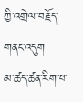ཀྱི་འགྲེལ་བརྗོད་གནང་འདུག
མ་ཚད་ཚན་རིག་པ་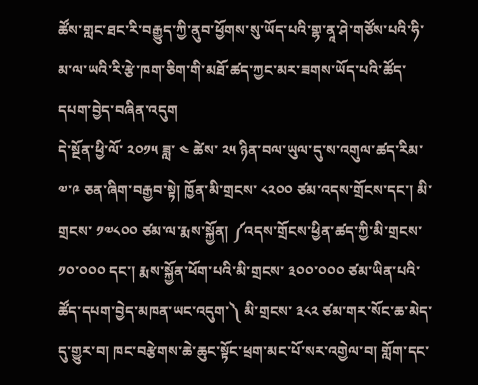ཚོས་གླང་ཐང་རི་བརྒྱུད་ཀྱི་ནུབ་ཕྱོགས་སུ་ཡོད་པའི་གྷ་ནཱ་ཤེ་གཙོས་པའི་ཧི་མ་ལ་ཡའི་རི་རྩེ་ཁག་ཅིག་གི་མཐོ་ཚད་ཀྱང་མར་ཟགས་ཡོད་པའི་ཚོད་དཔག་བྱེད་བཞིན་འདུག
དེ་སྔོན་ཕྱི་ལོ་ ༢༠༡༥ ཟླ་ ༤ ཚེས་ ༢༥ ཉིན་བལ་ཡུལ་དུ་ས་འགུལ་ཚད་རིམ་ ༧་༩ ཅན་ཞིག་བརྒྱབ་སྟེ། ཁྱོན་མི་གྲངས་ ༨༢༠༠ ཙམ་འདས་གྲོངས་དང་། མི་གྲངས་ ༡༧༨༠༠ ཙམ་ལ་རྨས་སྐྱོན། ༼འདས་གྲོངས་ཕྱིན་ཚད་ཀྱི་མི་གྲངས་ ༡༠་༠༠༠ དང་། རྨས་སྐྱོན་ཕོག་པའི་མི་གྲངས་ ༣༠༠་༠༠༠ ཙམ་ཡིན་པའི་ཚོད་དཔག་བྱེད་མཁན་ཡང་འདུག་༽ མི་གྲངས་ ༣༨༢ ཙམ་གར་སོང་ཆ་མེད་དུ་གྱུར་བ། ཁང་བརྩེགས་ཆེ་ཆུང་སྟོང་ཕྲག་མང་པོ་སར་འགྱེལ་བ། གློག་དང་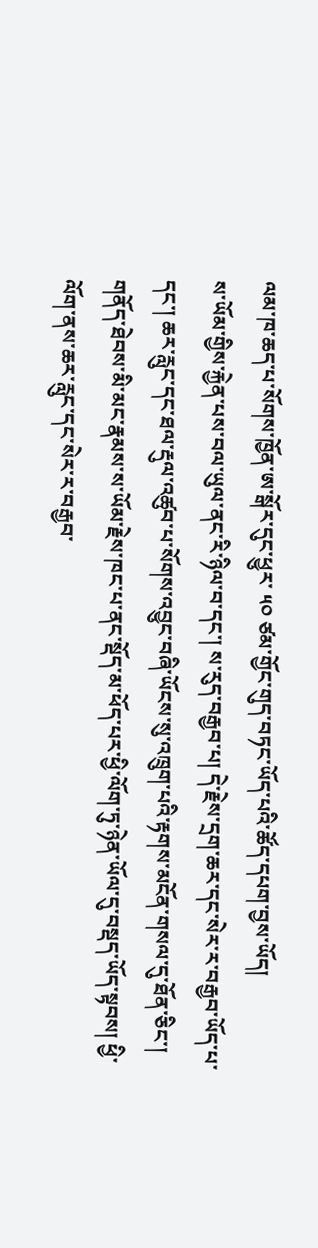ལམ་ཁ་ཆད་པ་སོགས་ཁྱོན་ཨ་སྒོར་དུང་ཕྱུར་ ༥༠ ཙམ་གྱོང་གུད་བཏང་ཡོད་པའི་ཚོད་དཔག་བྱས་ཡོད།
ས་ཡོམ་གྱིས་རྐྱེན་པས་བལ་ཡུལ་ནང་རི་ཉིལ་བ་དང་། ས་རུད་བརྒྱབ་པ། དེ་རྗེས་དྲག་ཆར་དང་སེར་ར་བརྒྱབ་ཡོད་པ་དང་། ཆར་རླུང་དང་ཐལ་རྡུལ་འཚུབ་པ་སོགས་འབྱུང་བཞི་ཡོངས་སུ་འཁྲུག་པའི་རྟགས་མངོན་གསལ་དུ་ཐོན་ཅིང་། གནོད་ཐེབས་མི་མང་རྣམས་ས་ཡོམ་རྗེས་ཁང་པ་ནང་སྡོད་མ་ཕོད་པར་ཕྱི་ལོག་ཏུ་ཉེན་ཡོལ་དུ་བསྡད་ཡོད་སྟབས། ཕྱི་ལོག་ནས་ཆར་རླུང་དང་སེར་ར་བརྒྱབ་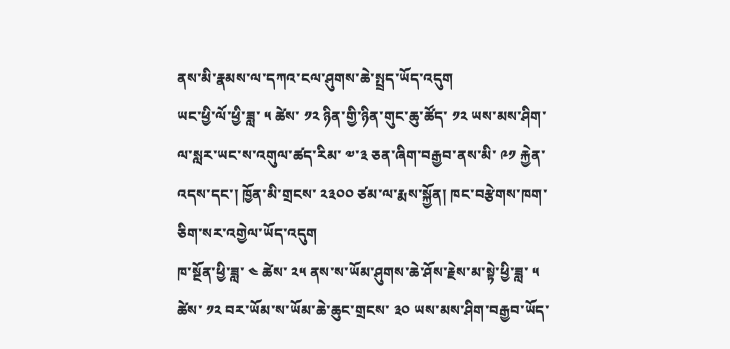ནས་མི་རྣམས་ལ་དཀའ་ངལ་ཤུགས་ཆེ་སྤྲད་ཡོད་འདུག
ཡང་ཕྱི་ལོ་ཕྱི་ཟླ་ ༥ ཚེས་ ༡༢ ཉིན་གྱི་ཉིན་གུང་ཆུ་ཚོད་ ༡༢ ཡས་མས་ཤིག་ལ་སླར་ཡང་ས་འགུལ་ཚད་རིམ་ ༧་༣ ཅན་ཞིག་བརྒྱབ་ནས་མི་ ༩༡ རྐྱེན་འདས་དང་། ཁྱོན་མི་གྲངས་ ༢༣༠༠ ཙམ་ལ་རྨས་སྐྱོན། ཁང་བརྩེགས་ཁག་ཅིག་སར་འགྱེལ་ཡོད་འདུག
ཁ་སྔོན་ཕྱི་ཟླ་ ༤ ཚེས་ ༢༥ ནས་ས་ཡོམ་ཤུགས་ཆེ་ཤོས་རྗེས་མ་སྟེ་ཕྱི་ཟླ་ ༥ ཚེས་ ༡༢ བར་ཡོམ་ས་ཡོམ་ཆེ་ཆུང་གྲངས་ ༣༠ ཡས་མས་ཤིག་བརྒྱབ་ཡོད་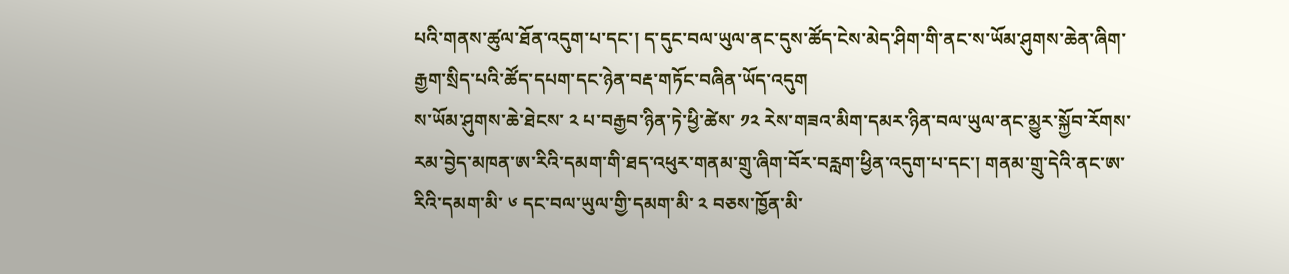པའི་གནས་ཚུལ་ཐོན་འདུག་པ་དང་། ད་དུང་བལ་ཡུལ་ནང་དུས་ཚོད་ངེས་མེད་ཤིག་གི་ནང་ས་ཡོམ་ཤུགས་ཆེན་ཞིག་རྒྱག་སྲིད་པའི་ཚོད་དཔག་དང་ཉེན་བརྡ་གཏོང་བཞིན་ཡོད་འདུག
ས་ཡོམ་ཤུགས་ཆེ་ཐེངས་ ༢ པ་བརྒྱབ་ཉིན་ཏེ་ཕྱི་ཚེས་ ༡༢ རེས་གཟའ་མིག་དམར་ཉིན་བལ་ཡུལ་ནང་མྱུར་སྐྱོབ་རོགས་རམ་བྱེད་མཁན་ཨ་རིའི་དམག་གི་ཐད་འཕུར་གནམ་གྲུ་ཞིག་བོར་བརླག་ཕྱིན་འདུག་པ་དང་། གནམ་གྲུ་དེའི་ནང་ཨ་རིའི་དམག་མི་ ༦ དང་བལ་ཡུལ་གྱི་དམག་མི་ ༢ བཅས་ཁྱོན་མི་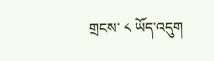གྲངས་ ༨ ཡོད་འདུག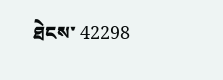ཐེངས་ 42298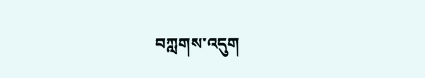བཀླགས་འདུག